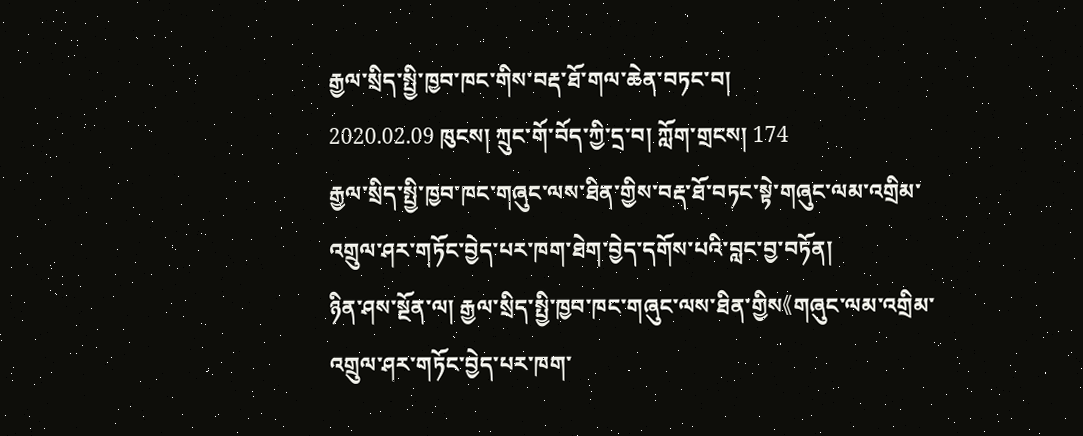རྒྱལ་སྲིད་སྤྱི་ཁྱབ་ཁང་གིས་བརྡ་ཐོ་གལ་ཆེན་བཏང་བ།
2020.02.09 ཁུངས། ཀྲུང་གོ་བོད་ཀྱི་དྲ་བ། ཀློག་གྲངས། 174
རྒྱལ་སྲིད་སྤྱི་ཁྱབ་ཁང་གཞུང་ལས་ཐིན་གྱིས་བརྡ་ཐོ་བཏང་སྟེ་གཞུང་ལམ་འགྲིམ་འགྲུལ་ཤར་གཏོང་བྱེད་པར་ཁག་ཐེག་བྱེད་དགོས་པའི་བླང་བྱ་བཏོན།
ཉིན་ཤས་སྔོན་ལ། རྒྱལ་སྲིད་སྤྱི་ཁྱབ་ཁང་གཞུང་ལས་ཐིན་གྱིས《གཞུང་ལམ་འགྲིམ་འགྲུལ་ཤར་གཏོང་བྱེད་པར་ཁག་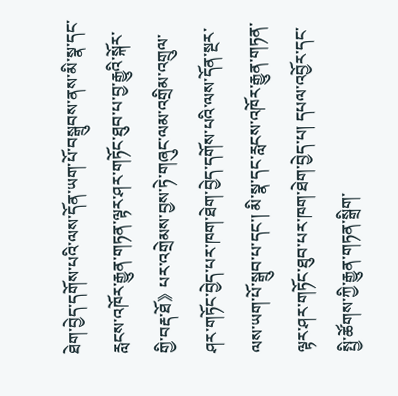ཐེག་བྱེད་དགོས་པའི་ལས་དོན་ཡག་པོ་བསྒྲུབས་ནས་མི་སྣ་དང་རླངས་འཁོར་རྒྱུན་གཏན་ལྟར་ཤར་གཏོང་ཐུབ་པ་བྱ་རྒྱུའི་སྐོར་གྱི་བརྡ་ཐོ》པར་འགྲེམས་བྱས་ཏེ་གཞུང་ལམ་འགྲིམ་འགྲུལ་ཤར་གཏོང་བྱེད་པར་ཁག་ཐེག་བྱེད་དགོས་པའི་ལས་དོན་སྔར་ལས་ཡག་པོ་སྒྲུབ་པ་དང་། མི་སྣ་དང་རླངས་འཁོར་རྒྱུན་གཏན་ལྟར་ཤར་གཏོང་ཐུབ་པར་ཁག་ཐེག་བྱེད་པ། དཔལ་འབྱོར་དང་སྤྱི་ཚོགས་ཀྱི་རྒྱུན་གཏན་སྒྲིག་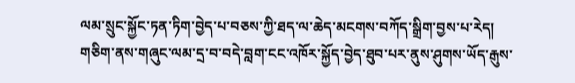ལམ་སྲུང་སྐྱོང་ཏན་ཏིག་བྱེད་པ་བཅས་ཀྱི་ཐད་ལ་ཆེད་མངགས་བཀོད་སྒྲིག་བྱས་པ་རེད།
གཅིག་ནས་གཞུང་ལམ་དྲ་བ་བདེ་བླག་ངང་འཁོར་སྐྱོད་བྱེད་ཐུབ་པར་ནུས་ཤུགས་ཡོད་རྒུས་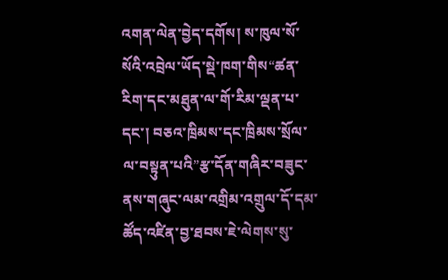འགན་ལེན་བྱེད་དགོས། ས་ཁུལ་སོ་སོའི་འབྲེལ་ཡོད་སྡེ་ཁག་གིས“ཚན་རིག་དང་མཐུན་ལ་གོ་རིམ་ལྡན་པ་དང་། བཅའ་ཁྲིམས་དང་ཁྲིམས་སྲོལ་ལ་བསྟུན་པའི”རྩ་དོན་གཞིར་བཟུང་ནས་གཞུང་ལམ་འགྲིམ་འགྲུལ་དོ་དམ་ཚོད་འཛིན་བྱ་ཐབས་ཇེ་ལེགས་སུ་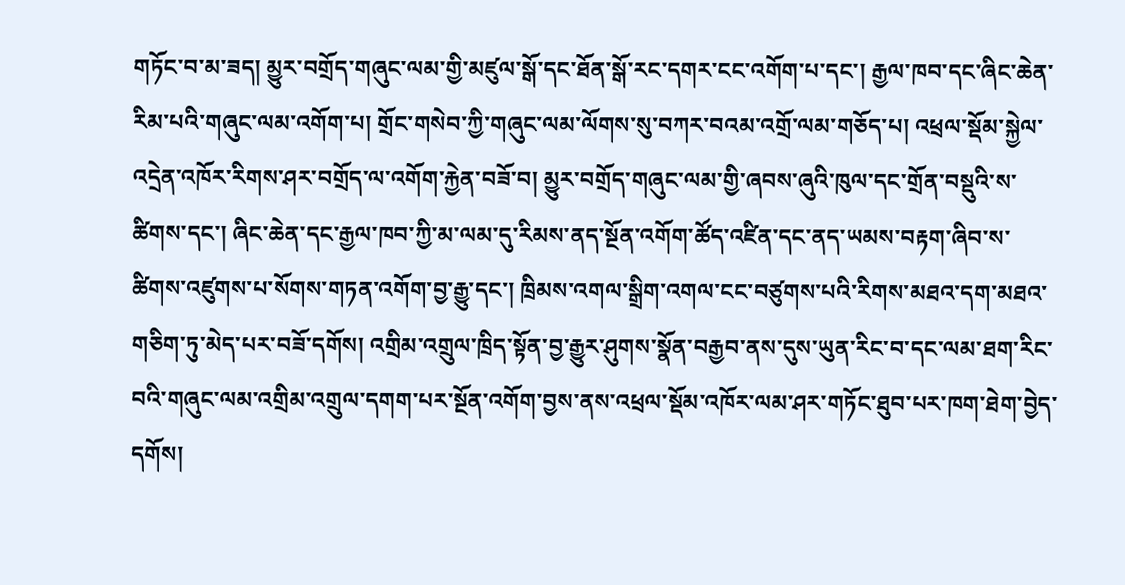གཏོང་བ་མ་ཟད། མྱུར་བགྲོད་གཞུང་ལམ་གྱི་མཛུལ་སྒོ་དང་ཐོན་སྒོ་རང་དགར་ངང་འགོག་པ་དང་། རྒྱལ་ཁབ་དང་ཞིང་ཆེན་རིམ་པའི་གཞུང་ལམ་འགོག་པ། གྲོང་གསེབ་ཀྱི་གཞུང་ལམ་ལོགས་སུ་བཀར་བའམ་འགྲོ་ལམ་གཅོད་པ། འཕྲལ་སྡོམ་སྐྱེལ་འདྲེན་འཁོར་རིགས་ཤར་བགྲོད་ལ་འགོག་རྐྱེན་བཟོ་བ། མྱུར་བགྲོད་གཞུང་ལམ་གྱི་ཞབས་ཞུའི་ཁུལ་དང་གྲོན་བསྡུའི་ས་ཚིགས་དང་། ཞིང་ཆེན་དང་རྒྱལ་ཁབ་ཀྱི་མ་ལམ་དུ་རིམས་ནད་སྔོན་འགོག་ཚོད་འཛིན་དང་ནད་ཡམས་བརྟག་ཞིབ་ས་ཚིགས་འཛུགས་པ་སོགས་གཏན་འགོག་བྱ་རྒྱུ་དང་། ཁྲིམས་འགལ་སྒྲིག་འགལ་ངང་བཙུགས་པའི་རིགས་མཐའ་དག་མཐའ་གཅིག་ཏུ་མེད་པར་བཟོ་དགོས། འགྲིམ་འགྲུལ་ཁྲིད་སྟོན་བྱ་རྒྱུར་ཤུགས་སྣོན་བརྒྱབ་ནས་དུས་ཡུན་རིང་བ་དང་ལམ་ཐག་རིང་བའི་གཞུང་ལམ་འགྲིམ་འགྲུལ་དགག་པར་སྔོན་འགོག་བྱས་ནས་འཕྲལ་སྡོམ་འཁོར་ལམ་ཤར་གཏོང་ཐུབ་པར་ཁག་ཐེག་བྱེད་དགོས།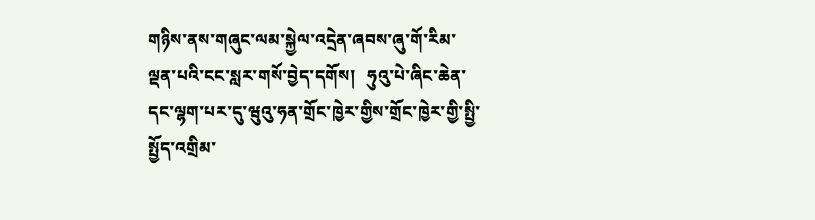གཉིས་ནས་གཞུང་ལམ་སྐྱེལ་འདྲེན་ཞབས་ཞུ་གོ་རིམ་ལྡན་པའི་ངང་སླར་གསོ་བྱེད་དགོས།   ཧུའུ་པེ་ཞིང་ཆེན་དང་ལྷག་པར་དུ་ཝུའུ་ཧན་གྲོང་ཁྱེར་གྱིས་གྲོང་ཁྱེར་གྱི་སྤྱི་སྤྱོད་འགྲིམ་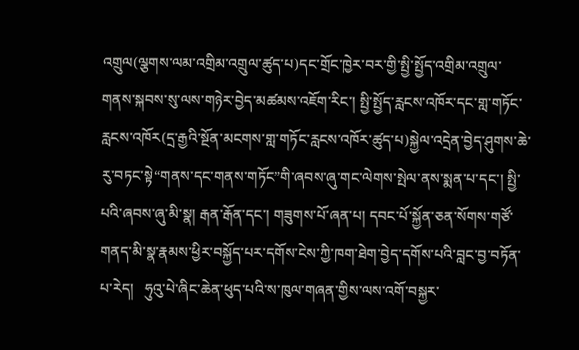འགྲུལ(ལྕགས་ལམ་འགྲིམ་འགྲུལ་ཚུད་པ)དང་གྲོང་ཁྱེར་བར་གྱི་སྤྱི་སྤྱོད་འགྲིམ་འགྲུལ་གནས་སྐབས་སུ་ལས་གཉེར་བྱེད་མཚམས་འཇོག་རིང་། སྤྱི་སྤྱོད་རླངས་འཁོར་དང་གླ་གཏོང་རླངས་འཁོར(དྲ་རྒྱའི་སྔོན་མངགས་གླ་གཏོང་རླངས་འཁོར་ཚུད་པ)སྐྱེལ་འདྲེན་བྱེད་ཤུགས་ཆེ་རུ་བཏང་སྟེ“གནས་དང་གནས་གཏོང”གི་ཞབས་ཞུ་གང་ལེགས་སྤེལ་ནས་སྨན་པ་དང་། སྤྱི་པའི་ཞབས་ཞུ་མི་སྣ། རྒན་རྒོན་དང་། གཟུགས་པོ་ཞན་པ། དབང་པོ་སྐྱོན་ཅན་སོགས་གཙོ་གནད་མི་སྣ་རྣམས་ཕྱིར་བསྐྱོད་པར་དགོས་ངེས་ཀྱི་ཁག་ཐེག་བྱེད་དགོས་པའི་བླང་བྱ་བཏོན་པ་རེད།   ཧུའུ་པེ་ཞིང་ཆེན་ཕུད་པའི་ས་ཁུལ་གཞན་གྱིས་ལས་འགོ་བསྐྱར་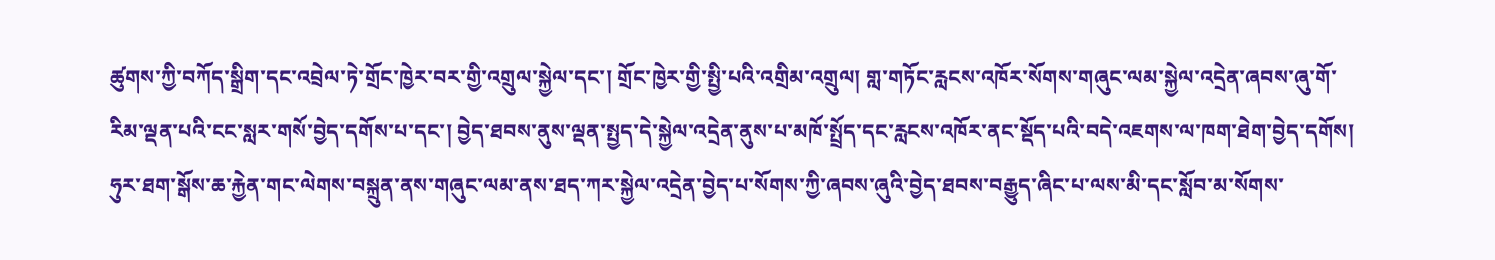ཚུགས་ཀྱི་བཀོད་སྒྲིག་དང་འབྲེལ་ཏེ་གྲོང་ཁྱེར་བར་གྱི་འགྲུལ་སྐྱེལ་དང་། གྲོང་ཁྱེར་གྱི་སྤྱི་པའི་འགྲིམ་འགྲུལ། གླ་གཏོང་རླངས་འཁོར་སོགས་གཞུང་ལམ་སྐྱེལ་འདྲེན་ཞབས་ཞུ་གོ་རིམ་ལྡན་པའི་ངང་སླར་གསོ་བྱེད་དགོས་པ་དང་། བྱེད་ཐབས་ནུས་ལྡན་སྤྱད་དེ་སྐྱེལ་འདྲེན་ནུས་པ་མཁོ་སྤྲོད་དང་རླངས་འཁོར་ནང་སྡོད་པའི་བདེ་འཇགས་ལ་ཁག་ཐེག་བྱེད་དགོས།  ཧུར་ཐག་སྒོས་ཆ་རྐྱེན་གང་ལེགས་བསྐྲུན་ནས་གཞུང་ལམ་ནས་ཐད་ཀར་སྐྱེལ་འདྲེན་བྱེད་པ་སོགས་ཀྱི་ཞབས་ཞུའི་བྱེད་ཐབས་བརྒྱུད་ཞིང་པ་ལས་མི་དང་སློབ་མ་སོགས་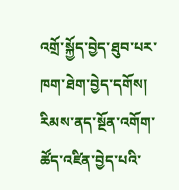འགྲོ་སྐྱོད་བྱེད་ཐུབ་པར་ཁག་ཐེག་བྱེད་དགོས། རིམས་ནད་སྔོན་འགོག་ཚོད་འཛིན་བྱེད་པའི་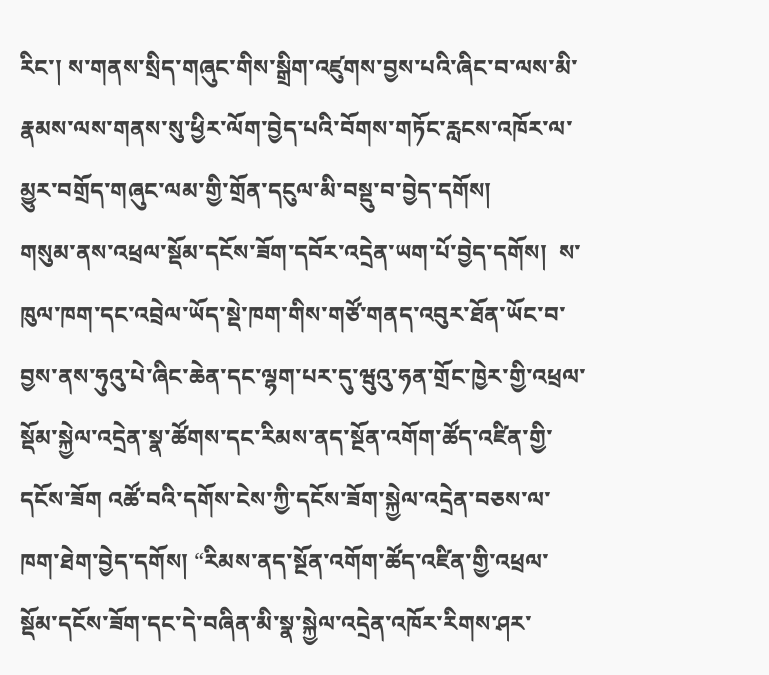རིང་། ས་གནས་སྲིད་གཞུང་གིས་སྒྲིག་འཛུགས་བྱས་པའི་ཞིང་བ་ལས་མི་རྣམས་ལས་གནས་སུ་ཕྱིར་ལོག་བྱེད་པའི་བོགས་གཏོང་རླངས་འཁོར་ལ་མྱུར་བགྲོད་གཞུང་ལམ་གྱི་གྲོན་དངུལ་མི་བསྡུ་བ་བྱེད་དགོས།
གསུམ་ནས་འཕྲལ་སྡོམ་དངོས་ཟོག་དབོར་འདྲེན་ཡག་པོ་བྱེད་དགོས།  ས་ཁུལ་ཁག་དང་འབྲེལ་ཡོད་སྡེ་ཁག་གིས་གཙོ་གནད་འབུར་ཐོན་ཡོང་བ་བྱས་ནས་ཧུའུ་པེ་ཞིང་ཆེན་དང་ལྷག་པར་དུ་ཝུའུ་ཧན་གྲོང་ཁྱེར་གྱི་འཕྲལ་སྡོམ་སྐྱེལ་འདྲེན་སྣ་ཚོགས་དང་རིམས་ནད་སྔོན་འགོག་ཚོད་འཛིན་གྱི་དངོས་ཟོག འཚོ་བའི་དགོས་ངེས་ཀྱི་དངོས་ཟོག་སྐྱེལ་འདྲེན་བཅས་ལ་ཁག་ཐེག་བྱེད་དགོས། “རིམས་ནད་སྔོན་འགོག་ཚོད་འཛིན་གྱི་འཕྲལ་སྡོམ་དངོས་ཟོག་དང་དེ་བཞིན་མི་སྣ་སྐྱེལ་འདྲེན་འཁོར་རིགས་ཤར་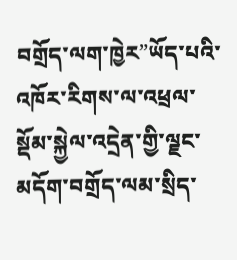བགྲོད་ལག་ཁྱེར”ཡོད་པའི་འཁོར་རིགས་ལ་འཕྲལ་སྡོམ་སྐྱེལ་འདྲེན་གྱི་ལྗང་མདོག་བགྲོད་ལམ་སྲིད་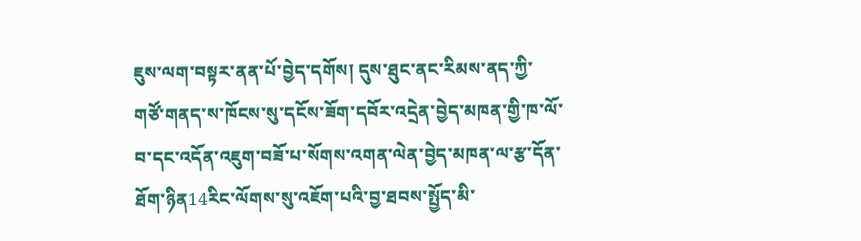ཇུས་ལག་བསྟར་ནན་པོ་བྱེད་དགོས། དུས་ཐུང་ནང་རིམས་ནད་ཀྱི་གཙོ་གནད་ས་ཁོངས་སུ་དངོས་ཟོག་དབོར་འདྲེན་བྱེད་མཁན་གྱི་ཁ་ལོ་བ་དང་འདོན་འཇུག་བཟོ་པ་སོགས་འགན་ལེན་བྱེད་མཁན་ལ་རྩ་དོན་ཐོག་ཉིན14རིང་ལོགས་སུ་འཇོག་པའི་བྱ་ཐབས་སྤྱོད་མི་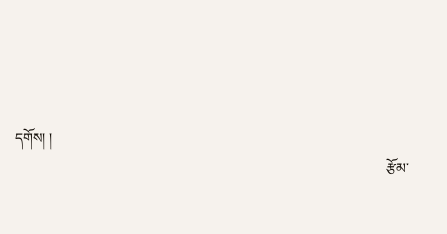དགོས། །
                                                                                                      རྩོམ་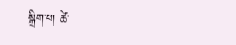སྒྲིག་པ། ཚེ་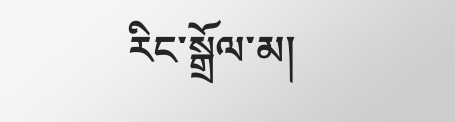རིང་སྒྲོལ་མ།